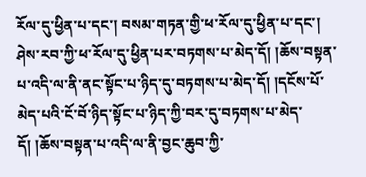རོལ་དུ་ཕྱིན་པ་དང་། བསམ་གཏན་གྱི་ཕ་རོལ་དུ་ཕྱིན་པ་དང་། ཤེས་རབ་ཀྱི་ཕ་རོལ་དུ་ཕྱིན་པར་བཏགས་པ་མེད་དོ། །ཆོས་བསྟན་པ་འདི་ལ་ནི་ནང་སྟོང་པ་ཉིད་དུ་བཏགས་པ་མེད་དོ། །དངོས་པོ་མེད་པའི་ངོ་བོ་ཉིད་སྟོང་པ་ཉིད་ཀྱི་བར་དུ་བཏགས་པ་མེད་དོ། །ཆོས་བསྟན་པ་འདི་ལ་ནི་བྱང་ཆུབ་ཀྱི་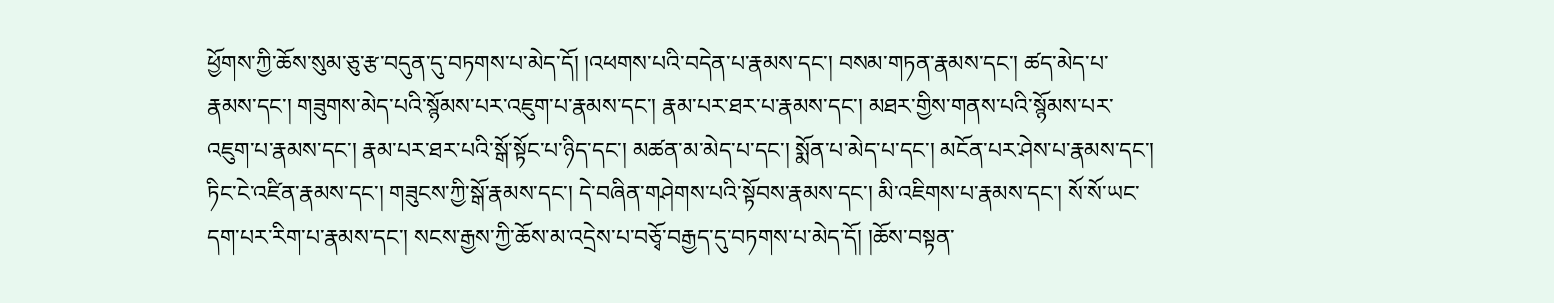ཕྱོགས་ཀྱི་ཆོས་སུམ་ཅུ་རྩ་བདུན་དུ་བཏགས་པ་མེད་དོ། །འཕགས་པའི་བདེན་པ་རྣམས་དང་། བསམ་གཏན་རྣམས་དང་། ཚད་མེད་པ་རྣམས་དང་། གཟུགས་མེད་པའི་སྙོམས་པར་འཇུག་པ་རྣམས་དང་། རྣམ་པར་ཐར་པ་རྣམས་དང་། མཐར་གྱིས་གནས་པའི་སྙོམས་པར་འཇུག་པ་རྣམས་དང་། རྣམ་པར་ཐར་པའི་སྒོ་སྟོང་པ་ཉིད་དང་། མཚན་མ་མེད་པ་དང་། སྨོན་པ་མེད་པ་དང་། མངོན་པར་ཤེས་པ་རྣམས་དང་། ཏིང་ངེ་འཛིན་རྣམས་དང་། གཟུངས་ཀྱི་སྒོ་རྣམས་དང་། དེ་བཞིན་གཤེགས་པའི་སྟོབས་རྣམས་དང་། མི་འཇིགས་པ་རྣམས་དང་། སོ་སོ་ཡང་དག་པར་རིག་པ་རྣམས་དང་། སངས་རྒྱས་ཀྱི་ཆོས་མ་འདྲེས་པ་བཅྭོ་བརྒྱད་དུ་བཏགས་པ་མེད་དོ། །ཆོས་བསྟན་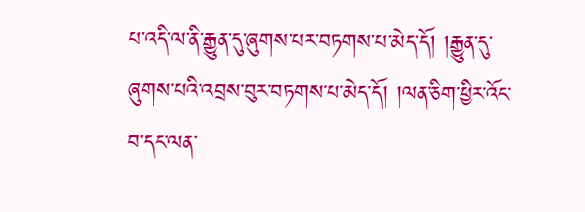པ་འདི་ལ་ནི་རྒྱུན་དུ་ཞུགས་པར་བཏགས་པ་མེད་དོ། །རྒྱུན་དུ་ཞུགས་པའི་འབྲས་བུར་བཏགས་པ་མེད་དོ། །ལན་ཅིག་ཕྱིར་འོང་བ་དང་ལན་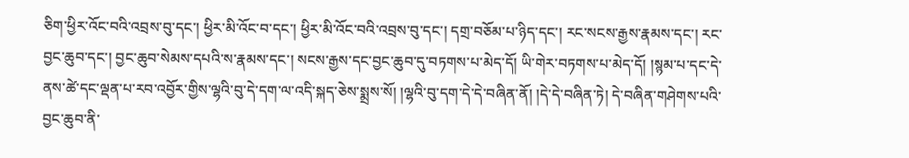ཅིག་ཕྱིར་འོང་བའི་འབྲས་བུ་དང་། ཕྱིར་མི་འོང་བ་དང་། ཕྱིར་མི་འོང་བའི་འབྲས་བུ་དང་། དགྲ་བཅོམ་པ་ཉིད་དང་། རང་སངས་རྒྱས་རྣམས་དང་། རང་བྱང་ཆུབ་དང་། བྱང་ཆུབ་སེམས་དཔའི་ས་རྣམས་དང་། སངས་རྒྱས་དང་བྱང་ཆུབ་དུ་བཏགས་པ་མེད་དོ། ཡི་གེར་བཏགས་པ་མེད་དོ། །སྙམ་པ་དང་དེ་ནས་ཚེ་དང་ལྡན་པ་རབ་འབྱོར་གྱིས་ལྷའི་བུ་དེ་དག་ལ་འདི་སྐད་ཅེས་སྨྲས་སོ། །ལྷའི་བུ་དག་དེ་དེ་བཞིན་ནོ། །དེ་དེ་བཞིན་ཏེ། དེ་བཞིན་གཤེགས་པའི་བྱང་ཆུབ་ནི་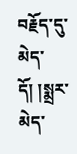བརྗོད་དུ་མེད་དོ། །སྨྲར་མེད་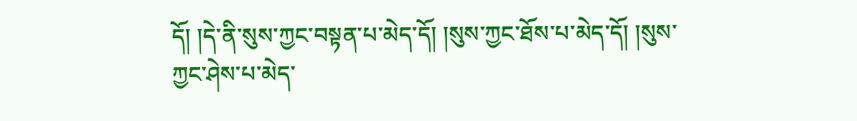དོ། །དེ་ནི་སུས་ཀྱང་བསྟན་པ་མེད་དོ། །སུས་ཀྱང་ཐོས་པ་མེད་དོ། །སུས་ཀྱང་ཤེས་པ་མེད་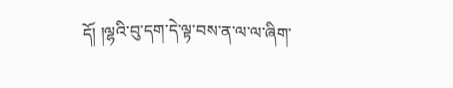དོ། །ལྷའི་བུ་དག་དེ་ལྟ་བས་ན་ལ་ལ་ཞིག་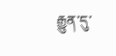རྒྱུན་དུ་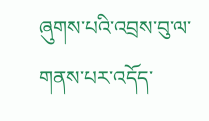ཞུགས་པའི་འབྲས་བུ་ལ་གནས་པར་འདོད་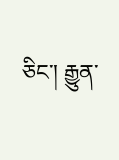ཅིང་། རྒྱུན་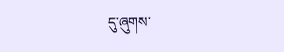དུ་ཞུགས་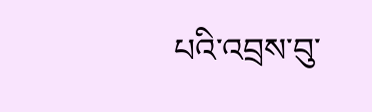པའི་འབྲས་བུ་